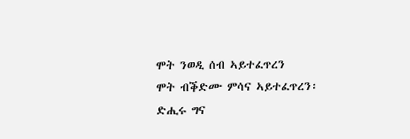ሞት ንወዲ ሰብ ኣይተፈጥረን
ሞት ብቕድሙ ምሳና ኣይተፈጥረን፡ ድሒሩ ግና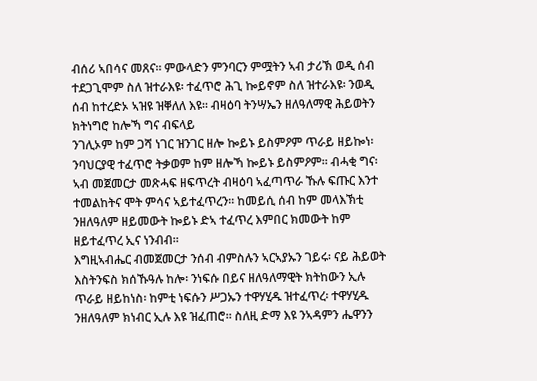ብሰሪ ኣበሳና መጸና። ምውላድን ምንባርን ምሟትን ኣብ ታሪኽ ወዲ ሰብ ተደጋጊሞም ስለ ዝተራእዩ፡ ተፈጥሮ ሕጊ ኰይኖም ስለ ዝተራእዩ፡ ንወዲ ሰብ ከተረድኦ ኣዝዩ ዝቐለለ እዩ። ብዛዕባ ትንሣኤን ዘለዓለማዊ ሕይወትን ክትነግሮ ከሎኻ ግና ብፍላይ
ንገሊኦም ከም ጋሻ ነገር ዝንገር ዘሎ ኰይኑ ይስምዖም ጥራይ ዘይኰነ፡ ንባህርያዊ ተፈጥሮ ትቃወም ከም ዘሎኻ ኰይኑ ይስምዖም። ብሓቂ ግና፡ ኣብ መጀመርታ መጽሓፍ ዘፍጥረት ብዛዕባ ኣፈጣጥራ ኹሉ ፍጡር እንተ ተመልከትና ሞት ምሳና ኣይተፈጥረን። ከመይሲ ሰብ ከም መላእኽቲ ንዘለዓለም ዘይመውት ኰይኑ ድኣ ተፈጥረ እምበር ክመውት ከም ዘይተፈጥረ ኢና ነንብብ።
እግዚኣብሔር ብመጀመርታ ንሰብ ብምስሉን ኣርኣያኡን ገይሩ፡ ናይ ሕይወት እስትንፍስ ክሰኹዓሉ ከሎ፡ ንነፍሱ በይና ዘለዓለማዊት ክትከውን ኢሉ ጥራይ ዘይከነስ፡ ከምቲ ነፍሱን ሥጋኡን ተዋሃሂዱ ዝተፈጥረ፡ ተዋሃሂዱ ንዘለዓለም ክነብር ኢሉ እዩ ዝፈጠሮ። ስለዚ ድማ እዩ ንኣዳምን ሔዋንን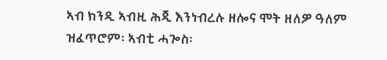ኣብ ክንዲ ኣብዚ ሕጂ እንነብረሉ ዘሎና ሞት ዘለዎ ዓለም ዝፈጥሮም፡ ኣብቲ ሓጐስ፡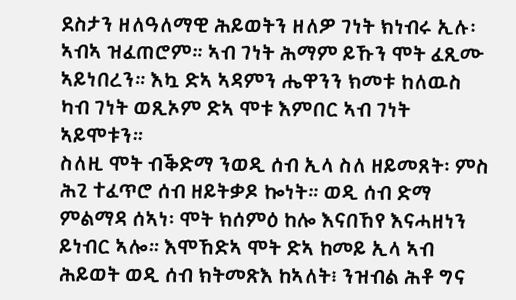ደስታን ዘለዓለማዊ ሕይወትን ዘለዎ ገነት ክነብሩ ኢሉ፡ ኣብኣ ዝፈጠሮም። ኣብ ገነት ሕማም ይኹን ሞት ፈጺሙ ኣይነበረን። እኳ ድኣ ኣዳምን ሔዋንን ክመቱ ከለዉስ ካብ ገነት ወጺኦም ድኣ ሞቱ እምበር ኣብ ገነት ኣይሞቱን።
ስለዚ ሞት ብቕድማ ንወዲ ሰብ ኢላ ስለ ዘይመጸት፡ ምስ ሕጊ ተፈጥሮ ሰብ ዘይትቃዶ ኰነት። ወዲ ሰብ ድማ ምልማዳ ሰኣነ፡ ሞት ክሰምዕ ከሎ እናበኸየ እናሓዘነን ይነብር ኣሎ። እሞኸድኣ ሞት ድኣ ከመይ ኢላ ኣብ ሕይወት ወዲ ሰብ ክትመጽእ ከኣለት፧ ንዝብል ሕቶ ግና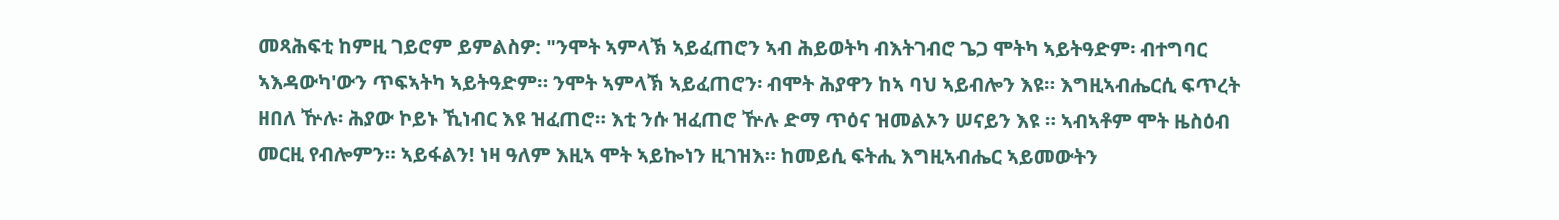መጻሕፍቲ ከምዚ ገይሮም ይምልስዎ: "ንሞት ኣምላኽ ኣይፈጠሮን ኣብ ሕይወትካ ብእትገብሮ ጌጋ ሞትካ ኣይትዓድም፡ ብተግባር ኣእዳውካ'ውን ጥፍኣትካ ኣይትዓድም። ንሞት ኣምላኽ ኣይፈጠሮን፡ ብሞት ሕያዋን ከኣ ባህ ኣይብሎን እዩ። እግዚኣብሔርሲ ፍጥረት ዘበለ ዅሉ፡ ሕያው ኮይኑ ኺነብር እዩ ዝፈጠሮ። እቲ ንሱ ዝፈጠሮ ዅሉ ድማ ጥዕና ዝመልኦን ሠናይን እዩ ። ኣብኣቶም ሞት ዜስዕብ መርዚ የብሎምን። ኣይፋልን! ነዛ ዓለም እዚኣ ሞት ኣይኰነን ዚገዝእ። ከመይሲ ፍትሒ እግዚኣብሔር ኣይመውትን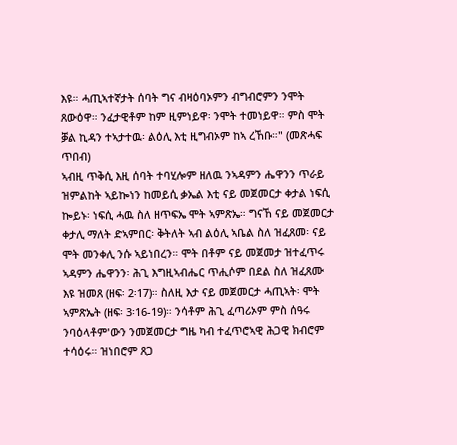እዩ። ሓጢኣተኛታት ሰባት ግና ብዛዕባኦምን ብግብሮምን ንሞት ጸውዕዋ። ንፈታዊቶም ከም ዚምነይዋ፡ ንሞት ተመነይዋ። ምስ ሞት ቓል ኪዳን ተኣታተዉ፡ ልዕሊ እቲ ዚግብኦም ከኣ ረኸቡ።" (መጽሓፍ ጥበብ)
ኣብዚ ጥቅሲ እዚ ሰባት ተባሂሎም ዘለዉ ንኣዳምን ሔዋንን ጥራይ ዝምልከት ኣይኰነን ከመይሲ ቃኤል እቲ ናይ መጀመርታ ቀታል ነፍሲ ኰይኑ፡ ነፍሲ ሓዉ ስለ ዘጥፍኤ ሞት ኣምጽኤ። ግናኸ ናይ መጀመርታ ቀታሊ ማለት ድኣምበር፡ ቅትለት ኣብ ልዕሊ ኣቤል ስለ ዝፈጸመ፡ ናይ ሞት መንቀሊ ንሱ ኣይነበረን። ሞት በቶም ናይ መጀመታ ዝተፈጥሩ ኣዳምን ሔዋንን፡ ሕጊ እግዚኣብሔር ጥሒሶም በደል ስለ ዝፈጸሙ እዩ ዝመጸ (ዘፍ፡ 2፡17)። ስለዚ እታ ናይ መጀመርታ ሓጢኣት፡ ሞት ኣምጽኤት (ዘፍ፡ 3፡16-19)። ንሳቶም ሕጊ ፈጣሪኦም ምስ ሰዓሩ ንባዕላቶም'ውን ንመጀመርታ ግዜ ካብ ተፈጥሮኣዊ ሕጋዊ ክብሮም ተሳዕሩ። ዝነበሮም ጸጋ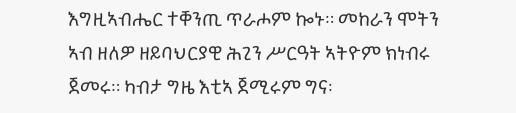እግዚኣብሔር ተቐንጢ ጥራሖም ኰኑ። መከራን ሞትን ኣብ ዘለዎ ዘይባህርያዊ ሕጊን ሥርዓት ኣትዮም ክነብሩ ጀመሩ። ካብታ ግዜ እቲኣ ጀሚሩም ግና፡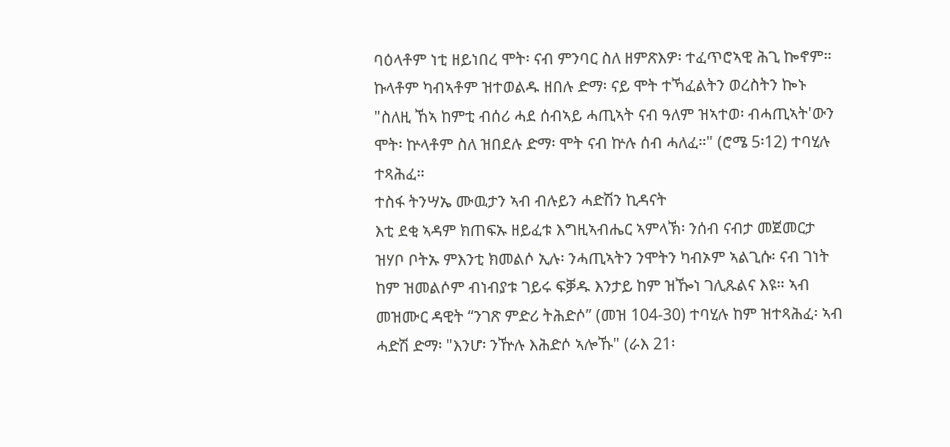ባዕላቶም ነቲ ዘይነበረ ሞት፡ ናብ ምንባር ስለ ዘምጽእዎ፡ ተፈጥሮኣዊ ሕጊ ኰኖም። ኩላቶም ካብኣቶም ዝተወልዱ ዘበሉ ድማ፡ ናይ ሞት ተኻፈልትን ወረስትን ኰኑ "ስለዚ ኸኣ ከምቲ ብሰሪ ሓደ ሰብኣይ ሓጢኣት ናብ ዓለም ዝኣተወ፡ ብሓጢኣት'ውን ሞት፡ ኵላቶም ስለ ዝበደሉ ድማ፡ ሞት ናብ ኵሉ ሰብ ሓለፈ።" (ሮሜ 5፡12) ተባሂሉ ተጻሕፈ።
ተስፋ ትንሣኤ ሙዉታን ኣብ ብሉይን ሓድሽን ኪዳናት
እቲ ደቂ ኣዳም ክጠፍኡ ዘይፈቱ እግዚኣብሔር ኣምላኽ፡ ንሰብ ናብታ መጀመርታ ዝሃቦ ቦትኡ ምእንቲ ክመልሶ ኢሉ፡ ንሓጢኣትን ንሞትን ካብኦም ኣልጊሱ፡ ናብ ገነት ከም ዝመልሶም ብነብያቱ ገይሩ ፍቓዱ እንታይ ከም ዝዀነ ገሊጹልና እዩ። ኣብ መዝሙር ዳዊት “ንገጽ ምድሪ ትሕድሶ” (መዝ 104-30) ተባሂሉ ከም ዝተጻሕፈ፡ ኣብ ሓድሽ ድማ፡ "እንሆ፡ ንዅሉ እሕድሶ ኣሎኹ" (ራእ 21፡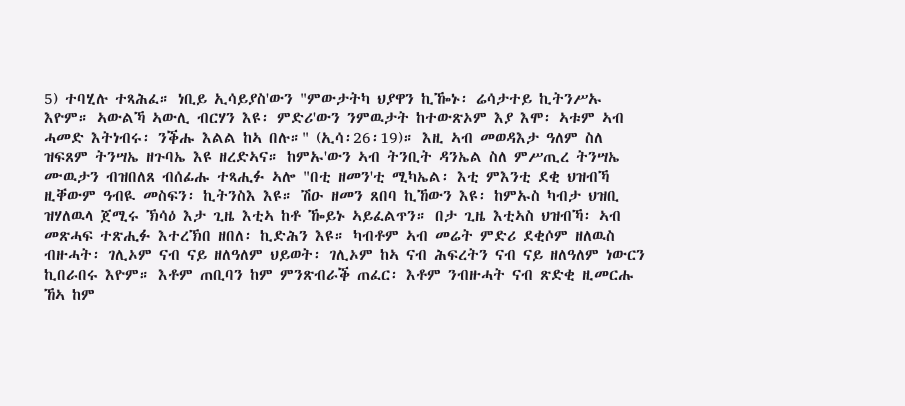5) ተባሂሉ ተጻሕፈ። ነቢይ ኢሳይያስ'ውን "ምውታትካ ህያዋን ኪዀኑ፡ ሬሳታተይ ኪትንሥኡ እዮም። ኣውልኻ ኣውሊ ብርሃን እዩ፡ ምድሪ'ውን ንምዉታት ከተውጽኦም እያ እሞ፡ ኣቱም ኣብ ሓመድ እትነብሩ፡ ንቕሑ እልል ከኣ በሉ።" (ኢሳ፡26፡19)። እዚ ኣብ መወዳእታ ዓለም ስለ ዝፍጸም ትንሣኤ ዘጉባኤ እዩ ዘረድኣና። ከምኡ'ውን ኣብ ትንቢት ዳንኤል ስለ ምሥጢረ ትንሣኤ ሙዉታን ብዝበለጸ ብሰፊሑ ተጻሒፉ ኣሎ "በቲ ዘመን'ቲ ሚካኤል፡ እቲ ምእንቲ ደቂ ህዝብኻ ዚቐውም ዓብዪ መስፍን፡ ኪትንስእ እዩ። ሽዑ ዘመን ጸበባ ኪኸውን እዩ፡ ከምኡስ ካብታ ህዝቢ ዝሃለዉላ ጀሚሩ ኽሳዕ እታ ጊዜ እቲኣ ከቶ ዀይኑ ኣይፈልጥን። በታ ጊዜ እቲኣስ ህዝብኻ፡ ኣብ መጽሓፍ ተጽሒፉ እተረኽበ ዘበለ፡ ኪድሕን እዩ። ካብቶም ኣብ መሬት ምድሪ ደቂሶም ዘለዉስ ብዙሓት፡ ገሊኦም ናብ ናይ ዘለዓለም ህይወት፡ ገሊኦም ከኣ ናብ ሕፍረትን ናብ ናይ ዘለዓለም ነውርን ኪበራበሩ እዮም። እቶም ጠቢባን ከም ምንጽብራቕ ጠፈር፡ እቶም ንብዙሓት ናብ ጽድቂ ዚመርሑ ኸኣ ከም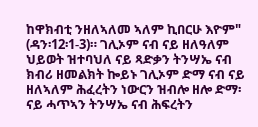ከዋክብቲ ንዘለኣለመ ኣለም ኪበርሁ እዮም" (ዳን፡12፡1-3)። ገሊኦም ናብ ናይ ዘለዓለም ህይወት ዝተባህለ ናይ ጻድቃን ትንሣኤ ናብ ክብሪ ዘመልክት ኰይኑ ገሊኦም ድማ ናብ ናይ ዘለኣለም ሕፈረትን ነውርን ዝብሎ ዘሎ ድማ፡ ናይ ሓጥኣን ትንሣኤ ናብ ሕፍረትን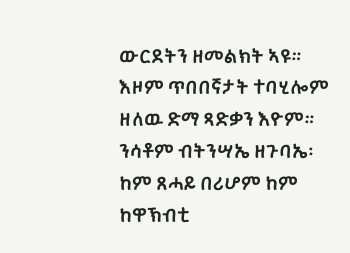ውርደትን ዘመልክት ኣዩ። እዞም ጥበበኛታት ተባሂሎም ዘለዉ ድማ ጻድቃን እዮም። ንሳቶም ብትንሣኤ ዘጉባኤ፡ ከም ጸሓይ በሪሆም ከም ከዋኽብቲ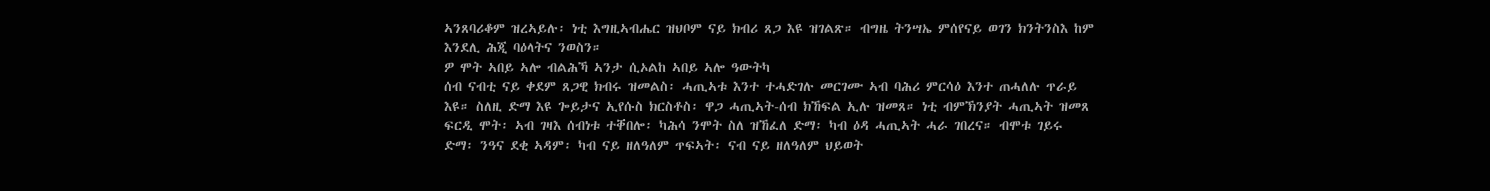ኣንጸባሪቆም ዝረኣይሉ፡ ነቲ እግዚኣብሔር ዝህቦም ናይ ክብሪ ጸጋ እዩ ዝገልጽ። ብግዜ ትንሣኤ ምሰየናይ ወገን ክንትንስእ ከም እንደሊ ሕጂ ባዕላትና ንወስን።
ዎ ሞት ኣበይ ኣሎ ብልሕኻ ኣንታ ሲኦልከ ኣበይ ኣሎ ዓውትካ
ሰብ ናብቲ ናይ ቀደም ጸጋዊ ክብሩ ዝመልስ፡ ሓጢኣቱ እንተ ተሓድገሉ መርገሙ ኣብ ባሕሪ ምርሳዕ እንተ ጠሓለሉ ጥራይ እዩ። ስለዚ ድማ እዩ ጐይታና ኢየሱስ ክርስቶስ፡ ዋጋ ሓጢኣት-ሰብ ክኸፍል ኢሉ ዝመጸ። ነቲ ብምኽንያት ሓጢኣት ዝመጸ ፍርዲ ሞት፡ ኣብ ገዛእ ሰብነቱ ተቐበሎ፡ ካሕሳ ንሞት ስለ ዝኸፈለ ድማ፡ ካብ ዕዳ ሓጢኣት ሓራ ገበረና። ብሞቱ ገይሩ ድማ፡ ንዓና ደቂ ኣዳም፡ ካብ ናይ ዘለዓለም ጥፍኣት፡ ናብ ናይ ዘለዓለም ህይወት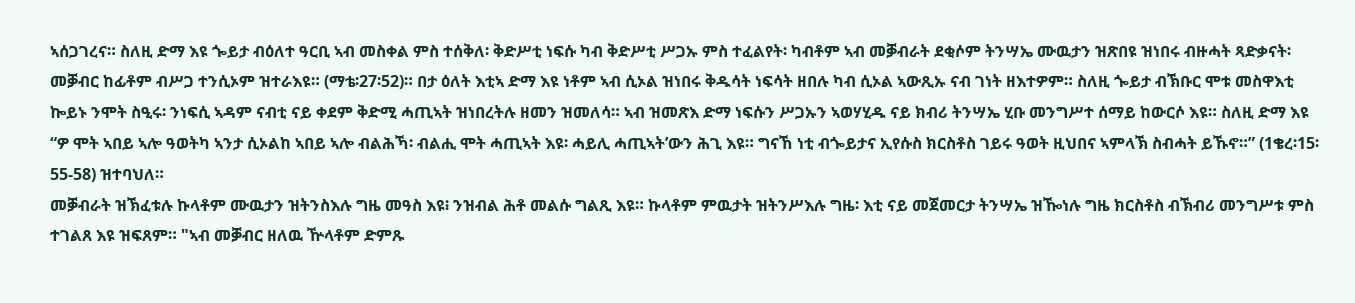ኣሰጋገረና። ስለዚ ድማ እዩ ጐይታ ብዕለተ ዓርቢ ኣብ መስቀል ምስ ተሰቅለ፡ ቅድሥቲ ነፍሱ ካብ ቅድሥቲ ሥጋኡ ምስ ተፈልየት፡ ካብቶም ኣብ መቓብራት ደቂሶም ትንሣኤ ሙዉታን ዝጽበዩ ዝነበሩ ብዙሓት ጻድቃናት፡ መቓብር ከፊቶም ብሥጋ ተንሲኦም ዝተራእዩ። (ማቴ፡27፡52)። በታ ዕለት እቲኣ ድማ እዩ ነቶም ኣብ ሲኦል ዝነበሩ ቅዱሳት ነፍሳት ዘበሉ ካብ ሲኦል ኣውጺኡ ናብ ገነት ዘእተዎም። ስለዚ ጐይታ ብኽቡር ሞቱ መስዋእቲ ኰይኑ ንሞት ስዒሩ፡ ንነፍሲ ኣዳም ናብቲ ናይ ቀደም ቅድሚ ሓጢኣት ዝነበረትሉ ዘመን ዝመለሳ። ኣብ ዝመጽእ ድማ ነፍሱን ሥጋኡን ኣወሃሂዱ ናይ ክብሪ ትንሣኤ ሂቡ መንግሥተ ሰማይ ከውርሶ እዩ። ስለዚ ድማ እዩ “ዎ ሞት ኣበይ ኣሎ ዓወትካ ኣንታ ሲኦልከ ኣበይ ኣሎ ብልሕኻ፡ ብልሒ ሞት ሓጢኣት እዩ፡ ሓይሊ ሓጢኣት’ውን ሕጊ እዩ። ግናኸ ነቲ ብጐይታና ኢየሱስ ክርስቶስ ገይሩ ዓወት ዚህበና ኣምላኽ ስብሓት ይኹኖ።” (1ቄረ፡15፡55-58) ዝተባህለ።
መቓብራት ዝኽፈቱሉ ኩላቶም ሙዉታን ዝትንስእሉ ግዜ መዓስ እዩ፧ ንዝብል ሕቶ መልሱ ግልጺ እዩ። ኩላቶም ምዉታት ዝትንሥእሉ ግዜ፡ እቲ ናይ መጀመርታ ትንሣኤ ዝዀነሉ ግዜ ክርስቶስ ብኽብሪ መንግሥቱ ምስ ተገልጸ እዩ ዝፍጸም። "ኣብ መቓብር ዘለዉ ዅላቶም ድምጹ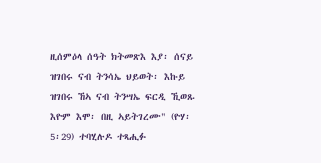ዚሰምዕላ ሰዓት ክትመጽእ እያ፡ ሰናይ ዝገበሩ ናብ ትንሳኤ ህይወት፡ እኩይ ዝገበሩ ኸኣ ናብ ትንሣኤ ፍርዲ ኺወጹ እዮም እሞ፡ በዚ ኣይትገረሙ" (ዮሃ፡5፡29) ተባሂሉዶ ተጻሒፉ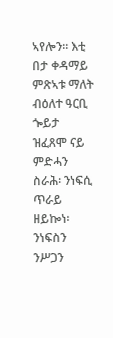ኣየሎን። እቲ በታ ቀዳማይ ምጽኣቱ ማለት ብዕለተ ዓርቢ ጐይታ ዝፈጸሞ ናይ ምድሓን ስራሕ፡ ንነፍሲ ጥራይ ዘይኰነ፡ ንነፍስን ንሥጋን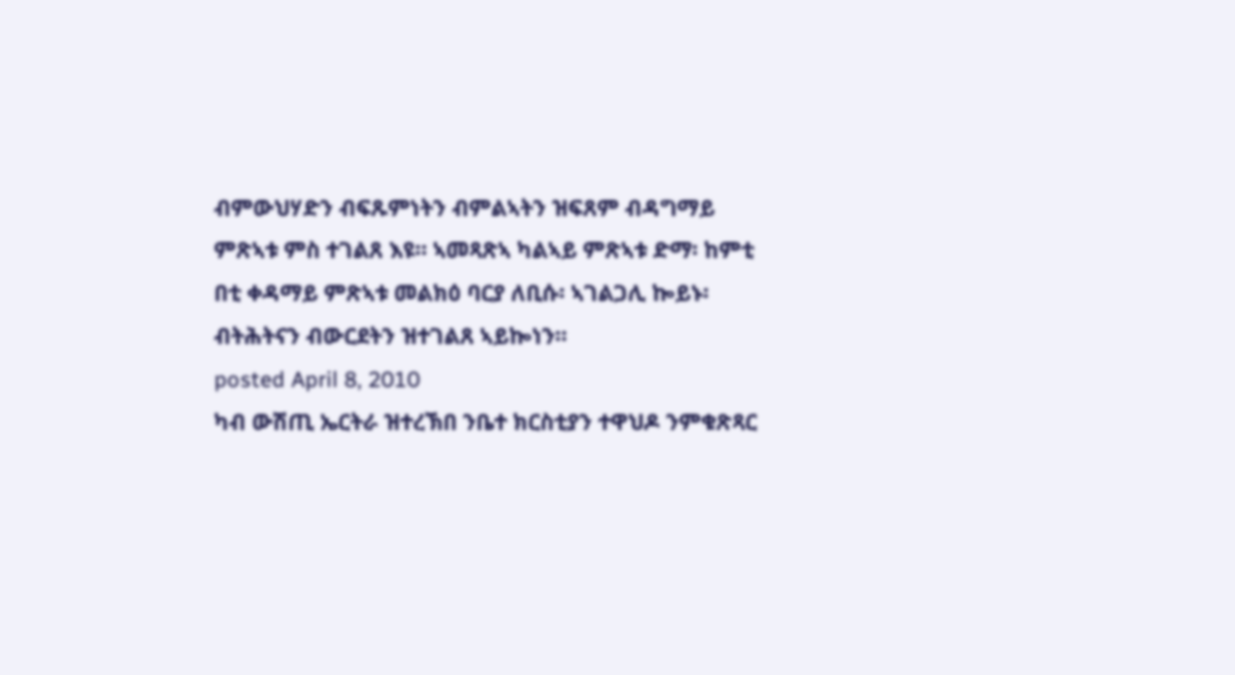ብምውህሃድን ብፍጹምነትን ብምልኣትን ዝፍጸም ብዳግማይ ምጽኣቱ ምስ ተገልጸ እዩ። ኣመጻጽኣ ካልኣይ ምጽኣቱ ድማ፡ ከምቲ በቲ ቀዳማይ ምጽኣቱ መልክዕ ባርያ ለቢሱ፡ ኣገልጋሊ ኰይኑ፡ ብትሕትናን ብውርደትን ዝተገልጸ ኣይኰነን።
posted April 8, 2010
ካብ ውሽጢ ኤርትራ ዝተረኽበ ንቤተ ክርስቲያን ተዋህዶ ንምቁጽጻር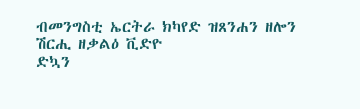ብመንግስቲ ኤርትራ ክካየድ ዝጸንሐን ዘሎን ሽርሒ ዘቃልዕ ቪድዮ
ድኳን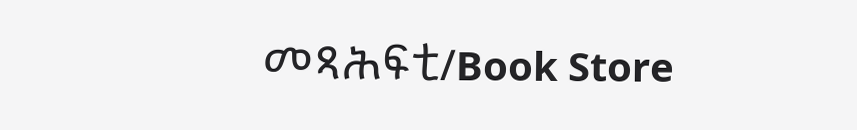መጻሕፍቲ/Book Store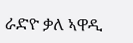ራድዮ ቃለ ኣዋዲ